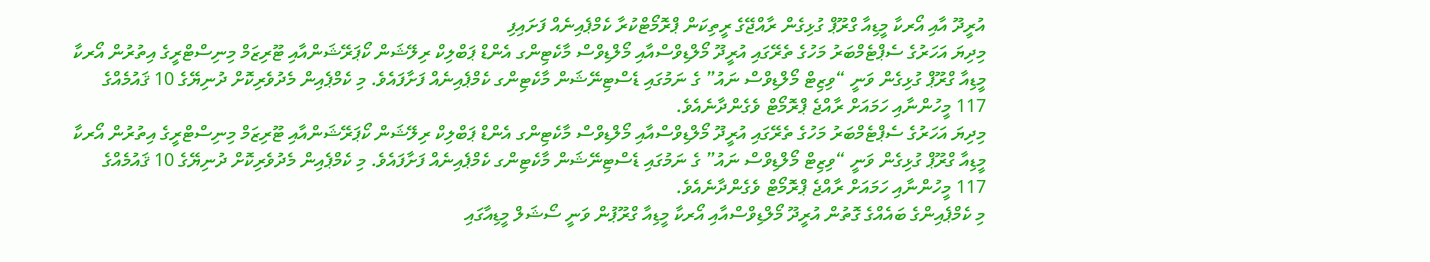އުރީދޫ އާއި އޯރކާ މީޑިއާ ގްރޫޕް ގުޅިގެން ރާއްޖޭގެ ރީތިކަން ޕްރޮމޯޓްކުރާ ކެމްޕެއިނެއް ފަށައިފި
މިދިޔަ އަހަރުގެ ސެޕްޓެމްބަރު މަހުގެ ތެރޭގައި އުރީދޫ މޯލްޑިވްސްއާއި މޯލްޑިވްސް މާކެޓިންގ އެންޑް ޕަބްލިކް ރިލޭޝަން ކޯޕަރޭޝަންއާއި ޓޫރިޒަމް މިނިސްޓްރީގެ އިތުރުން އޯރކާ މީޑިއާ ގްރޫޕް ގުޅިގެން ވަނީ “ވިޒިޓް މޯލްޑިވްސް ނައު” ގެ ނަމުގައި ޑެސްޓިނޭޝަން މާކެޓިންގ ކެމްޕެއިނެއް ފަށާފައެވެ. މި ކެމްޕެއިން މެދުވެރިކޮށް ދުނިޔޭގެ 10 ޤައުމެއްގެ 117 މީހުންނާއި ހަމައަށް ރާއްޖެ ޕްރޮމޯޓް ވެގެންދާނެއެވެ.
މިދިޔަ އަހަރުގެ ސެޕްޓެމްބަރު މަހުގެ ތެރޭގައި އުރީދޫ މޯލްޑިވްސްއާއި މޯލްޑިވްސް މާކެޓިންގ އެންޑް ޕަބްލިކް ރިލޭޝަން ކޯޕަރޭޝަންއާއި ޓޫރިޒަމް މިނިސްޓްރީގެ އިތުރުން އޯރކާ މީޑިއާ ގްރޫޕް ގުޅިގެން ވަނީ “ވިޒިޓް މޯލްޑިވްސް ނައު” ގެ ނަމުގައި ޑެސްޓިނޭޝަން މާކެޓިންގ ކެމްޕެއިނެއް ފަށާފައެވެ. މި ކެމްޕެއިން މެދުވެރިކޮށް ދުނިޔޭގެ 10 ޤައުމެއްގެ 117 މީހުންނާއި ހަމައަށް ރާއްޖެ ޕްރޮމޯޓް ވެގެންދާނެއެވެ.
މި ކެމްޕެއިންގެ ބައެއްގެ ގޮތުން އުރީދޫ މޯލްޑިވްސްއާއި އޯރކާ މީޑިއާ ގްރޫޕުން ވަނީ ސޯޝަލް މީޑިއާގައި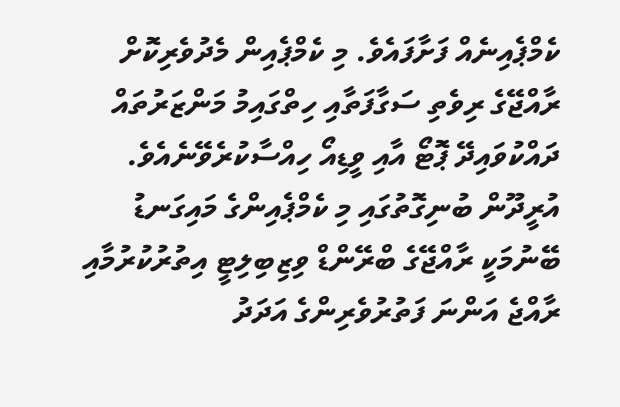ކެމްޕެއިނެއް ފަށާފައެވެ. މި ކެމްޕެއިން މެދުވެރިކޮށް ރާއްޖޭގެ ރިވެތި ސަގާފަތާއި ހިތްގައިމު މަންޒަރުތައް ދައްކުވައިދޭ ޕޮޓޯ އާއި ވީޑިއޯ ހިއްސާކުރެވޭނެއެވެ.
އުރީދޫން ބުނިގޮތުގައި މި ކެމްޕެއިންގެ މައިގަނޑު ބޭނުމަކީ ރާއްޖޭގެ ބްރޭންޑް ވިޒިބިލިޓީ އިތުރުކުރުމާއި ރާއްޖެ އަންނަ ފަތުރުވެރިންގެ އަދަދު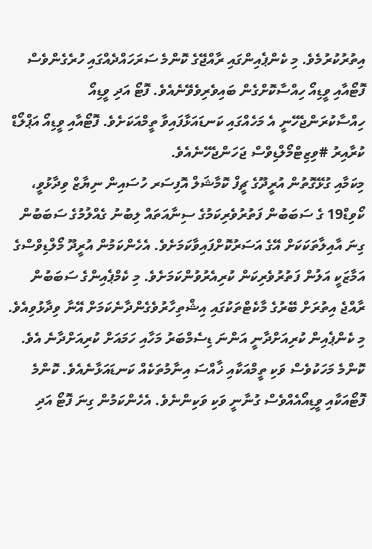އިތުރުކުރުމެވެ. މި ކެންޕެއިންގައި ރާއްޖޭގެ ކޮންމެ ސަރަހައްދެއްގައި ހުރެގެންވެސް ފޮޓޯއާއި ވީޑިއޯ ހިއްސާކޮށްގެން ބައިވެރިވެވޭނެއެވެ. ފޮޓޯ އަދި ވީޑިއޯ ހިއްސާކުރަންޖެހޭނީ އެ މަހެއްގައި ކަނޑައަޅާފައިވާ ތީމްއަކަށެވެ. ފޮޓޯއާއި ވީޑިއޯ އަޕްލޯޑް ކުރާއިރު #ވިޒިޓްމޯލްޑިވްސް ޖަހަންޖެހޭނެއެވެ.
މިކަމާއި ގުޅޭގޮތުން އުރީދޫގެ ޗީފް ކޮމާޝަލް އޮފިސަރ ހުސައިން ނިޔާޒް ވިދާޅުވީ، ކޯވިޑް19 ގެ ސަބަބުން ފަތުރުވެރިކަމުގެ ސިނާއަތައް ލިބުނު ގެއްލުމުގެ ސަބަބުން ގިނަ އާއިލާތަކަކަށް އޭގެ އަސަރުކޮށްފައިވާކަމަށެވެ. އެހެންކަމުން އުރީދޫ މޯލްޑިވްސްގެ އަމާޒަކީ އަލުން ފަތުރުވެރިކަން ކުރިއެރުވުންކަމަށެވެ. މި ކެމްޕެއިންގެ ސަބަބުން ރާއްޖެ އިތުރަށް ބޭރުގެ މާކެޓްތަކުގައި އިޝްތިހާރުވެގެންދާނެކަމަށް އޭނާ ވިދާޅުވިއެވެ.
މި ކެންޕެއިން ކުރިއަށްދާނީ އަންނަ ޑިސެމްބަރު މަހާއި ހަމައަށް ކުރިއަށްދާނެ އެވެ. ކޮންމެ މަހަކުވެސް ވަކި ތީމްއަކާއި ޚާއްސަ އިނާމުތަކެއް ކަނޑައަޅާނެއެވެ. ކޮންމެ ފޮޓޯއަކާއި ވީޑިއޯއެއްވެސް ގުނާނީ ވަކި ވަކިންނެވެ. އެހެންކަމުން ގިނަ ފޮޓޯ އަދި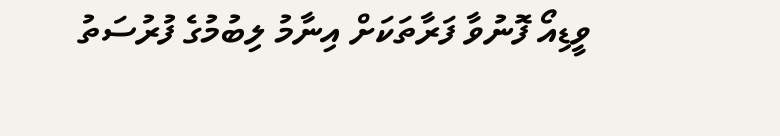ވީޑިއޯ ފޮނުވާ ފަރާތަކަށް އިނާމު ލިބުމުގެ ފުރުސަތު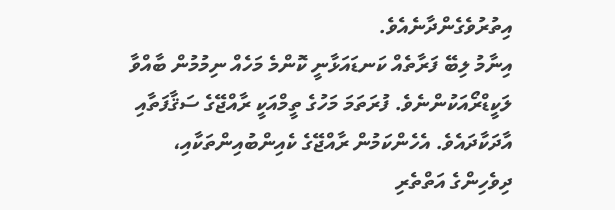އިތުރުވެގެންދާނެއެވެ.
އިނާމު ލިބޭ ފަރާތެއް ކަނޑައަޅާނީ ކޮންމެ މަހެއް ނިމުމުން ބާއްވާ ލަކީޑްރޯއަކުންނެވެ. ފުރަތަމަ މަހުގެ ތީމްއަކީ ރާއްޖޭގެ ސަޤާފަތާއި އާދަކާދައެވެ. އެހެންކަމުން ރާއްޖޭގެ ކެއިންބުއިންތަކާއި، ދިވެހިންގެ އަތްތެރި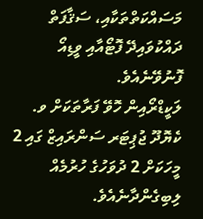މަސައްކަތްތަކާއި، ސަޤާފަތް ދައްކުވައިދޭ ފޮޓޯއާއި ވީޑިއޯ ފޮނުވޭނެއެވެ.
ލަކީޑްރޯއިން ހޮވޭ ފަރާތަކަށް ވ. ކެޔޮދޫ ޖުޕިޓަރ ސަންރައިޒް ގައި 2 މީހަކަށް 2 ދުވަހުގެ ހުރުމެއް ލިބިގެންދާނެއެވެ.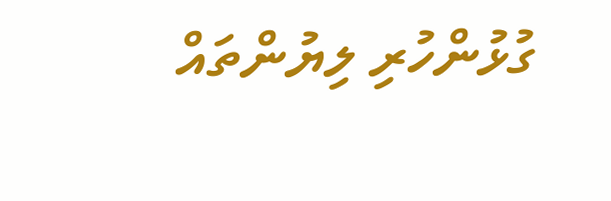ގުޅުންހުރި ލިޔުންތައް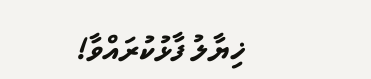ޚިޔާލު ފާޅުކުރައްވާ!